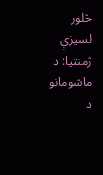څلور لسیزې ژمنتیا: د ماشومانو د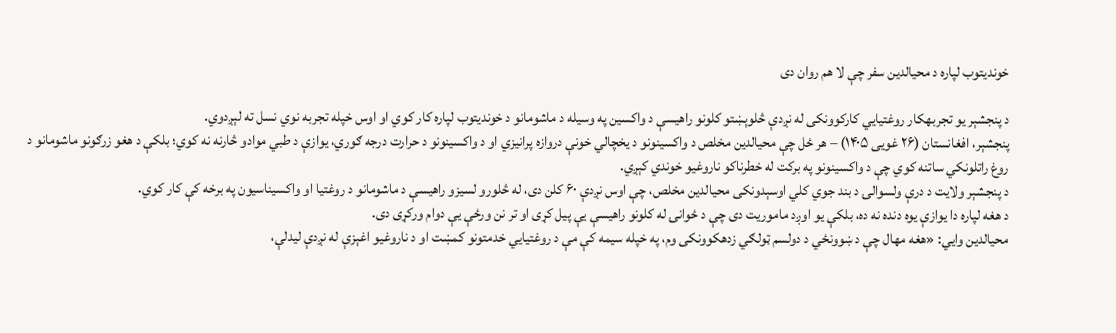خوندیتوب لپاره د محیالدین سفر چې لا هم روان دی

د پنجشېر یو تجربهکار روغتیايي کارکوونکی له نږدې څلوېښتو کلونو راهیسې د واکسین په وسیله د ماشومانو د خوندیتوب لپاره کار کوي او اوس خپله تجربه نوي نسل ته لېږدوي.
پنجشېر، افغانستان (۲۶ غویی ۱۴۰۵) – هر ځل چې محیالدین مخلص د واکسینونو د یخچالي خونې دروازه پرانیزي او د واکسینونو د حرارت درجه ګوري، یوازې د طبي موادو څارنه نه کوي؛ بلکې د هغو زرګونو ماشومانو د روغ راتلونکي ساتنه کوي چې د واکسینونو په برکت له خطرناکو ناروغیو خوندي کېږي.
د پنجشېر ولایت د درې ولسوالۍ د بند جوي کلي اوسېدونکی محیالدین مخلص، چې اوس نږدې ۶۰ کلن دی، له څلورو لسیزو راهیسې د ماشومانو د روغتیا او واکسیناسیون په برخه کې کار کوي.
د هغه لپاره دا یوازې یوه دنده نه ده، بلکې یو اوږد ماموریت دی چې د ځوانۍ له کلونو راهیسې یې پیل کړی او تر نن ورځې یې دوام ورکړی دی.
محیالدین وايي: «هغه مهال چې د ښوونځي د دولسم ټولګي زدهکوونکی وم، په خپله سیمه کې مې د روغتیايي خدمتونو کمښت او د ناروغیو اغېزې له نږدې لیدلې،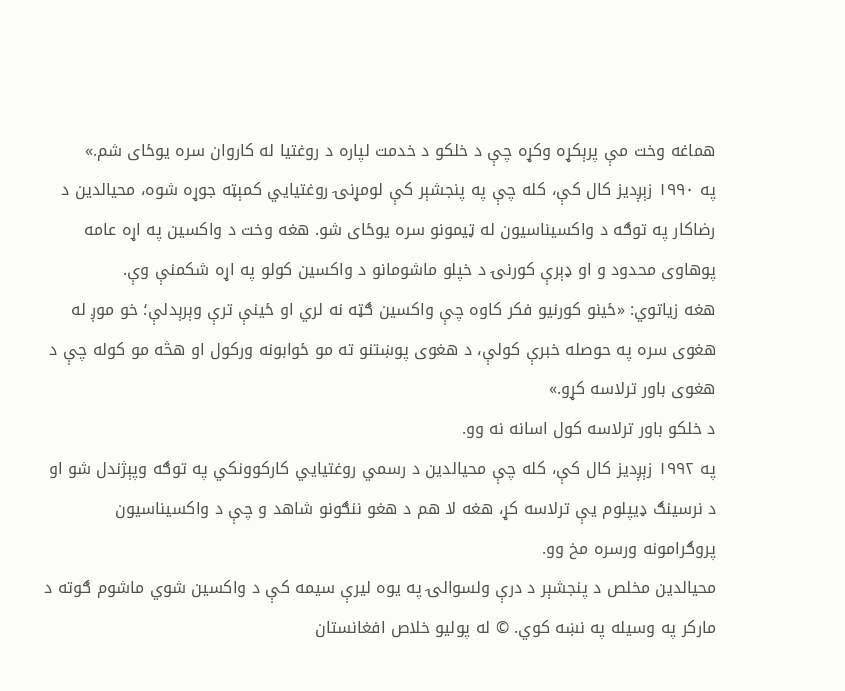هماغه وخت مې پرېکړه وکړه چې د خلکو د خدمت لپاره د روغتیا له کاروان سره یوځای شم.»
په ۱۹۹۰ زېږدیز کال کې، کله چې په پنجشېر کې لومړنۍ روغتیايي کمېټه جوړه شوه، محیالدین د رضاکار په توګه د واکسیناسیون له ټیمونو سره یوځای شو. هغه وخت د واکسین په اړه عامه پوهاوی محدود و او ډېرې کورنۍ د خپلو ماشومانو د واکسین کولو په اړه شکمنې وې.
هغه زیاتوي: «ځینو کورنیو فکر کاوه چې واکسین ګټه نه لري او ځینې ترې وېرېدلې؛ خو موږ له هغوی سره په حوصله خبرې کولې، د هغوی پوښتنو ته مو ځوابونه ورکول او هڅه مو کوله چې د هغوی باور ترلاسه کړو.»
د خلکو باور ترلاسه کول اسانه نه وو.
په ۱۹۹۲ زېږدیز کال کې، کله چې محیالدین د رسمي روغتیايي کارکوونکي په توګه وپېژندل شو او د نرسینګ ډیپلوم یې ترلاسه کړ، هغه لا هم د هغو ننګونو شاهد و چې د واکسیناسیون پروګرامونه ورسره مخ وو.
محیالدین مخلص د پنجشېر د درې ولسوالۍ په یوه لیرې سیمه کې د واکسین شوي ماشوم ګوته د مارکر په وسیله په نښه کوي. © له پولیو خلاص افغانستان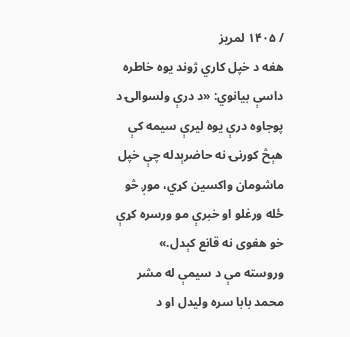/ ۱۴۰۵ لمریز
هغه د خپل کاري ژوند یوه خاطره داسې بیانوي: «د درې ولسوالۍ د پوجاوه درې یوه لیرې سیمه کې هېڅ کورنۍ نه حاضرېدله چې خپل ماشومان واکسین کړي، موږ څو ځله ورغلو او خبرې مو ورسره کړې خو هغوی نه قانع کېدل.»
وروسته مې د سیمې له مشر محمد بابا سره ولیدل او د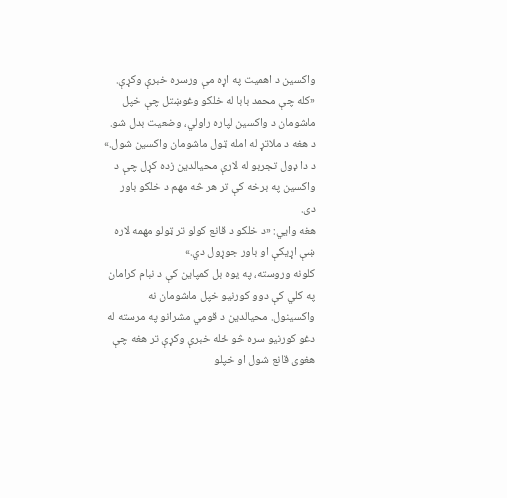واکسین د اهمیت په اړه مې ورسره خبرې وکړې.
«کله چې محمد بابا له خلکو وغوښتل چې خپل ماشومان د واکسین لپاره راولي، وضعیت بدل شو. د هغه د ملاتړ له امله ټول ماشومان واکسین شول.»
د دا ډول تجربو له لارې محیالدین زده کړل چې د واکسین په برخه کې تر هر څه مهم د خلکو باور دی.
هغه وايي: «د خلکو د قانع کولو تر ټولو مهمه لاره ښې اړیکې او باور جوړول دي.»
کلونه وروسته، په یوه بل کمپاین کې د نبام کرامان په کلي کې دوو کورنیو خپل ماشومان نه واکسینول. محیالدین د قومي مشرانو په مرسته له دغو کورنیو سره څو ځله خبرې وکړې تر هغه چې هغوی قانع شول او خپلو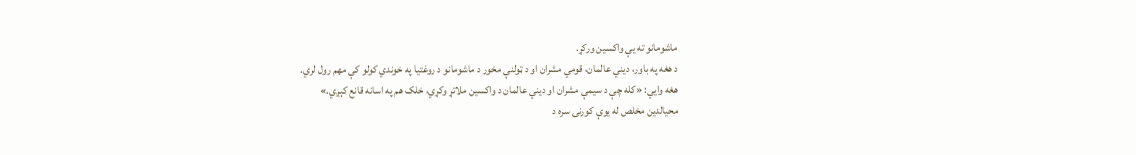ماشومانو ته یې واکسین ورکړ.
د هغه په باور، دیني عالمان، قومي مشران او د ټولنې مخور د ماشومانو د روغتیا په خوندي کولو کې مهم رول لري.
هغه وايي: «کله چې د سیمې مشران او دیني عالمان د واکسین ملاتړ وکړي، خلک هم په اسانه قانع کېږي.»
محیالدین مخلص له یوې کورنۍ سره د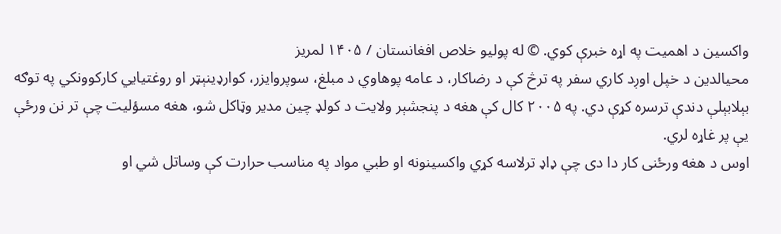واکسین د اهمیت په اړه خبرې کوي. © له پولیو خلاص افغانستان / ۱۴۰۵ لمریز
محیالدین د خپل اوږد کاري سفر په ترڅ کې د رضاکار، د عامه پوهاوي د مبلغ، سوپروایزر، کوارډینېټر او روغتیايي کارکوونکي په توګه بېلابېلې دندې ترسره کړې دي. په ۲۰۰۵ کال کې هغه د پنجشېر ولایت د کولډ چین مدیر وټاکل شو، هغه مسؤلیت چې تر نن ورځې یې پر غاړه لري.
اوس د هغه ورځنی کار دا دی چې ډاډ ترلاسه کړي واکسینونه او طبي مواد په مناسب حرارت کې وساتل شي او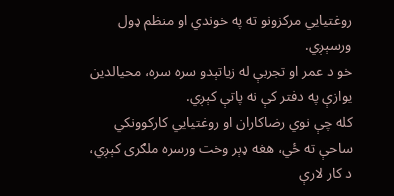روغتیايي مرکزونو ته په خوندي او منظم ډول ورسېږي.
خو د عمر او تجربې له زیاتېدو سره سره، محیالدین یوازې په دفتر کې نه پاتې کېږي.
کله چې نوي رضاکاران او روغتیايي کارکوونکي ساحې ته ځي، هغه ډېر وخت ورسره ملګری کېږي، د کار لارې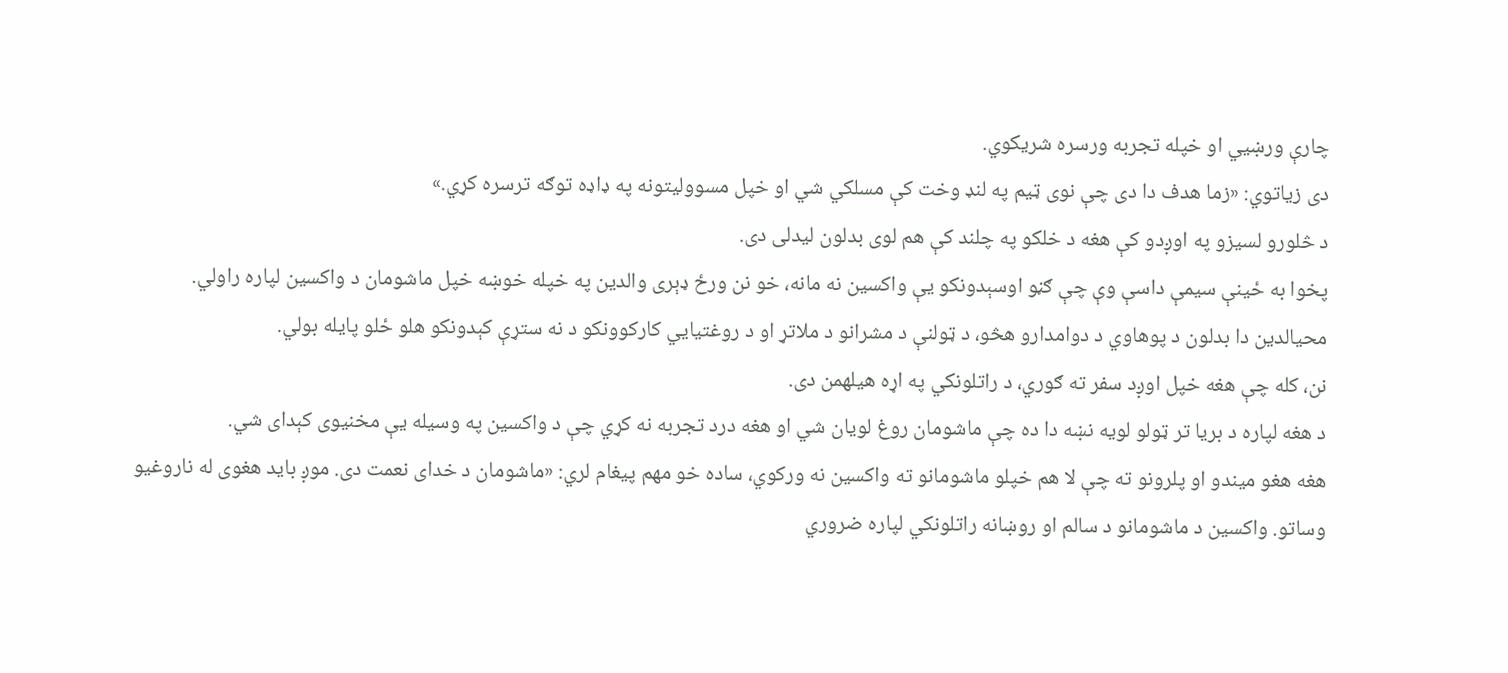چارې ورښيي او خپله تجربه ورسره شریکوي.
دی زیاتوي: «زما هدف دا دی چې نوی ټیم په لنډ وخت کې مسلکي شي او خپل مسوولیتونه په ډاډه توګه ترسره کړي.»
د څلورو لسیزو په اوږدو کې هغه د خلکو په چلند کې هم لوی بدلون لیدلی دی.
پخوا به ځینې سیمې داسې وې چې ګڼو اوسېدونکو یې واکسین نه مانه، خو نن ورځ ډېری والدین په خپله خوښه خپل ماشومان د واکسین لپاره راولي.
محیالدین دا بدلون د پوهاوي د دوامدارو هڅو، د ټولنې د مشرانو د ملاتړ او د روغتیايي کارکوونکو د نه ستړې کېدونکو هلو ځلو پایله بولي.
نن، کله چې هغه خپل اوږد سفر ته ګوري، د راتلونکي په اړه هیلهمن دی.
د هغه لپاره د بریا تر ټولو لویه نښه دا ده چې ماشومان روغ لویان شي او هغه درد تجربه نه کړي چې د واکسین په وسیله یې مخنیوی کېدای شي.
هغه هغو میندو او پلرونو ته چې لا هم خپلو ماشومانو ته واکسین نه ورکوي، ساده خو مهم پیغام لري: «ماشومان د خدای نعمت دی. موږ باید هغوی له ناروغیو وساتو. واکسین د ماشومانو د سالم او روښانه راتلونکي لپاره ضروري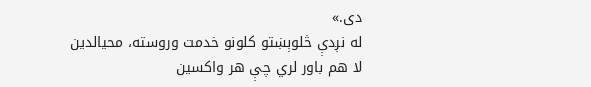دی.»
له نږدې څلوېښتو کلونو خدمت وروسته، محیالدین لا هم باور لري چې هر واکسین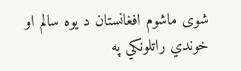شوی ماشوم افغانستان د یوه سالم او خوندي راتلونکي په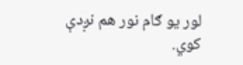لور یو ګام نور هم نږدې کوي.